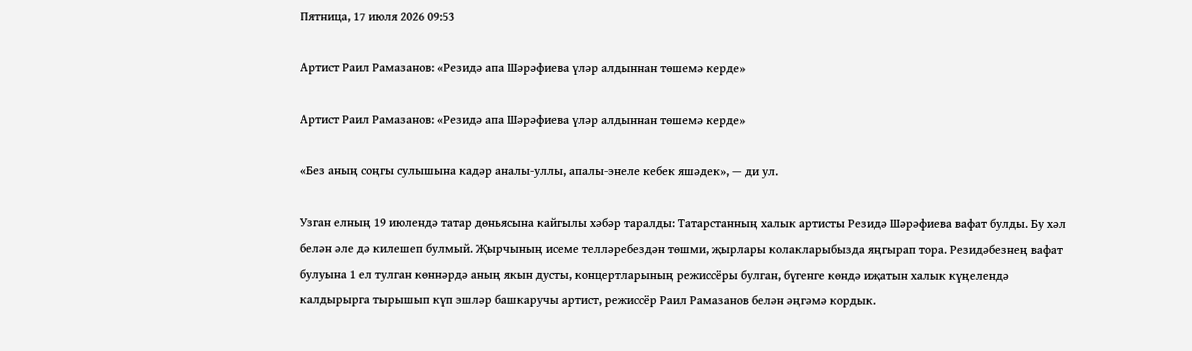Пятница, 17 июля 2026 09:53

Артист Раил Рамазанов: «Резидә апа Шәрәфиева үләр алдыннан төшемә керде»

Артист Раил Рамазанов: «Резидә апа Шәрәфиева үләр алдыннан төшемә керде»

«Без аның соңгы сулышына кадәр аналы-уллы, апалы-энеле кебек яшәдек», — ди ул.

Узган елның 19 июлендә татар дөньясына кайгылы хәбәр таралды: Татарстанның халык артисты Резидә Шәрәфиева вафат булды. Бу хәл белән әле дә килешеп булмый. Җырчының исеме телләребездән төшми, җырлары колакларыбызда яңгырап тора. Резидәбезнең вафат булуына 1 ел тулган көннәрдә аның якын дусты, концертларының режиссёры булган, бүгенге көндә иҗатын халык күңелендә калдырырга тырышып күп эшләр башкаручы артист, режиссёр Раил Рамазанов белән әңгәмә кордык.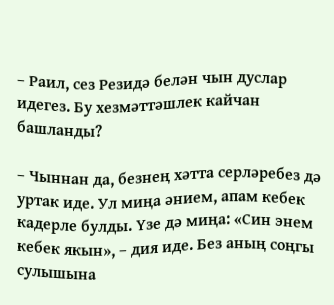– Раил, сез Резидә белән чын дуслар идегез. Бу хезмәттәшлек кайчан башланды?

– Чыннан да, безнең хәтта серләребез дә уртак иде. Ул миңа әнием, апам кебек кадерле булды. Үзе дә миңа: «Син энем кебек якын», – дия иде. Без аның соңгы сулышына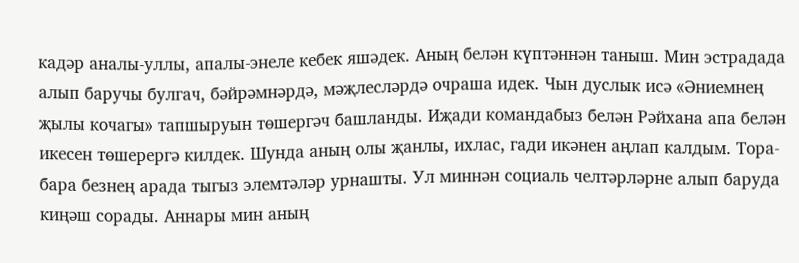кадәр аналы-уллы, апалы-энеле кебек яшәдек. Аның белән күптәннән таныш. Мин эстрадада алып баручы булгач, бәйрәмнәрдә, мәҗлесләрдә очраша идек. Чын дуслык исә «Әниемнең җылы кочагы» тапшыруын төшергәч башланды. Иҗади командабыз белән Рәйхана апа белән икесен төшерергә килдек. Шунда аның олы җанлы, ихлас, гади икәнен аңлап калдым. Тора-бара безнең арада тыгыз элемтәләр урнашты. Ул миннән социаль челтәрләрне алып баруда киңәш сорады. Аннары мин аның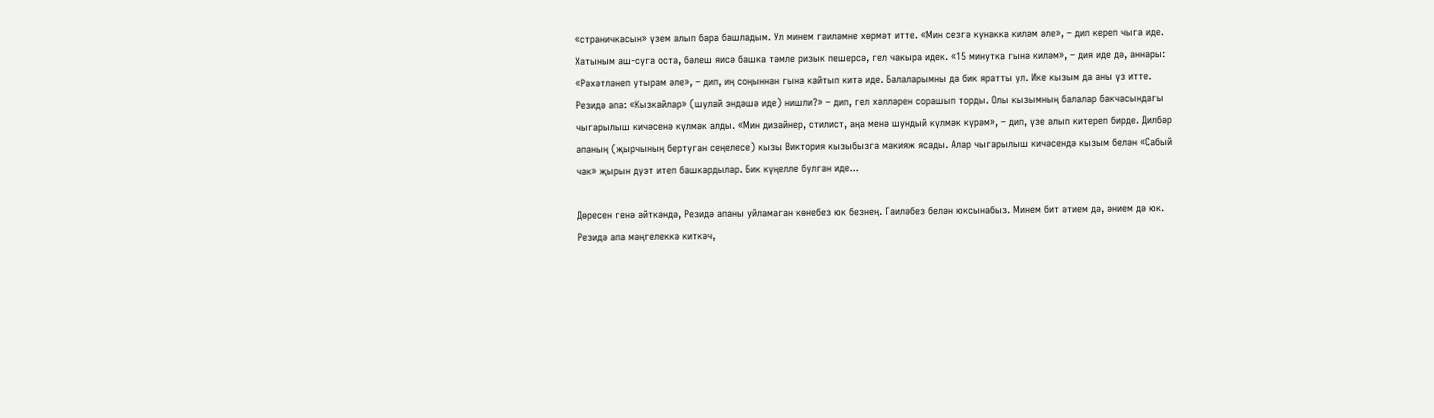«страничкасын» үзем алып бара башладым. Ул минем гаиләмне хөрмәт итте. «Мин сезгә кунакка киләм әле», – дип кереп чыга иде. Хатыным аш-суга оста, бәлеш яисә башка тәмле ризык пешерсә, гел чакыра идек. «15 минутка гына киләм», – дия иде дә, аннары: «Рәхәтләнеп утырам әле», – дип, иң соңыннан гына кайтып китә иде. Балаларымны да бик яратты ул. Ике кызым да аны үз итте. Резидә апа: «Кызкайлар» (шулай эндәшә иде) нишли?» – дип, гел хәлләрен сорашып торды. Олы кызымның балалар бакчасындагы чыгарылыш кичәсенә күлмәк алды. «Мин дизайнер, стилист, аңа менә шундый күлмәк күрәм», – дип, үзе алып китереп бирде. Дилбәр апаның (җырчының бертуган сеңелесе) кызы Виктория кызыбызга макияж ясады. Алар чыгарылыш кичәсендә кызым белән «Сабый чак» җырын дуэт итеп башкардылар. Бик күңелле булган иде...

Дөресен генә әйткәндә, Резидә апаны уйламаган көнебез юк безнең. Гаиләбез белән юксынабыз. Минем бит әтием дә, әнием дә юк. Резидә апа мәңгелеккә киткәч,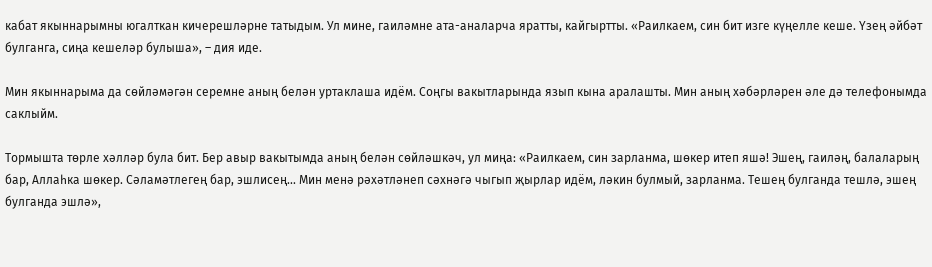кабат якыннарымны югалткан кичерешләрне татыдым. Ул мине, гаиләмне ата-аналарча яратты, кайгыртты. «Раилкаем, син бит изге күңелле кеше. Үзең әйбәт булганга, сиңа кешеләр булыша», – дия иде.

Мин якыннарыма да сөйләмәгән серемне аның белән уртаклаша идём. Соңгы вакытларында язып кына аралашты. Мин аның хәбәрләрен әле дә телефонымда саклыйм.

Тормышта төрле хәлләр була бит. Бер авыр вакытымда аның белән сөйләшкәч, ул миңа: «Раилкаем, син зарланма, шөкер итеп яшә! Эшең, гаиләң, балаларың бар, Аллаһка шөкер. Сәламәтлегең бар, эшлисең... Мин менә рәхәтләнеп сәхнәгә чыгып җырлар идём, ләкин булмый, зарланма. Тешең булганда тешлә, эшең булганда эшлә»,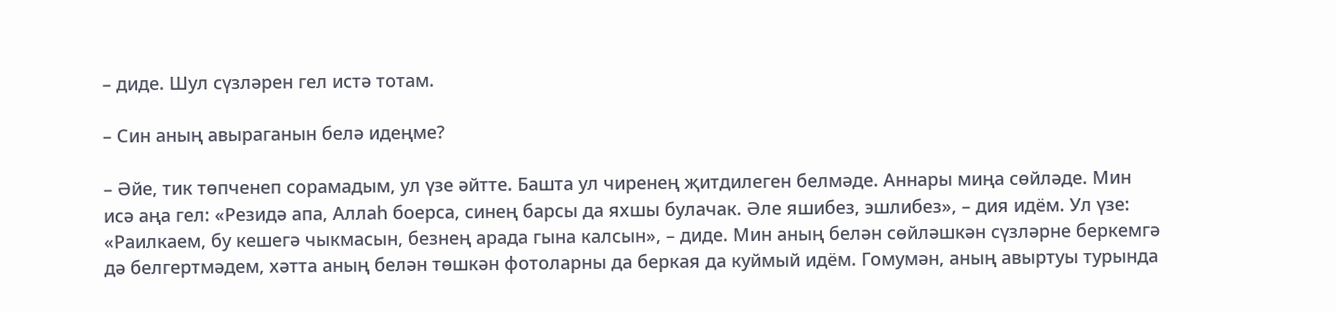– диде. Шул сүзләрен гел истә тотам.

– Син аның авыраганын белә идеңме?

– Әйе, тик төпченеп сорамадым, ул үзе әйтте. Башта ул чиренең җитдилеген белмәде. Аннары миңа сөйләде. Мин исә аңа гел: «Резидә апа, Аллаһ боерса, синең барсы да яхшы булачак. Әле яшибез, эшлибез», – дия идём. Ул үзе: «Раилкаем, бу кешегә чыкмасын, безнең арада гына калсын», – диде. Мин аның белән сөйләшкән сүзләрне беркемгә дә белгертмәдем, хәтта аның белән төшкән фотоларны да беркая да куймый идём. Гомумән, аның авыртуы турында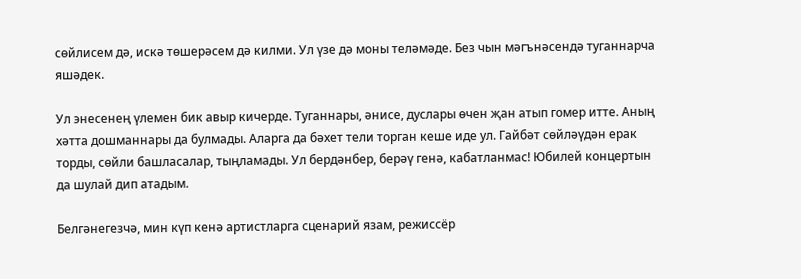сөйлисем дә, искә төшерәсем дә килми. Ул үзе дә моны теләмәде. Без чын мәгънәсендә туганнарча яшәдек.

Ул энесенең үлемен бик авыр кичерде. Туганнары, әнисе, дуслары өчен җан атып гомер итте. Аның хәтта дошманнары да булмады. Аларга да бәхет тели торган кеше иде ул. Гайбәт сөйләүдән ерак торды, сөйли башласалар, тыңламады. Ул бердәнбер, берәү генә, кабатланмас! Юбилей концертын да шулай дип атадым.

Белгәнегезчә, мин күп кенә артистларга сценарий язам, режиссёр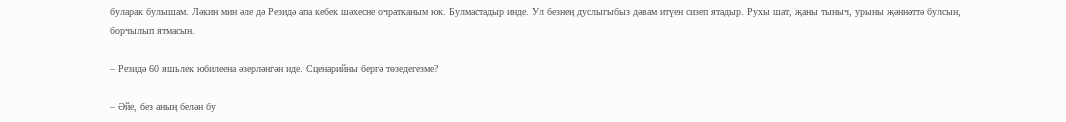буларак булышам. Ләкин мин әле дә Резидә апа кебек шәхесне очратканым юк. Булмастадыр инде. Ул безнең дуслыгыбыз дәвам итүен сизеп ятадыр. Рухы шат, җаны тыныч, урыны җәннәттә булсын, борчылып ятмасын.

– Резидә 60 яшьлек юбилеена әзерләнгән иде. Сценарийны бергә төзедегезме?

– Әйе, без аның белән бу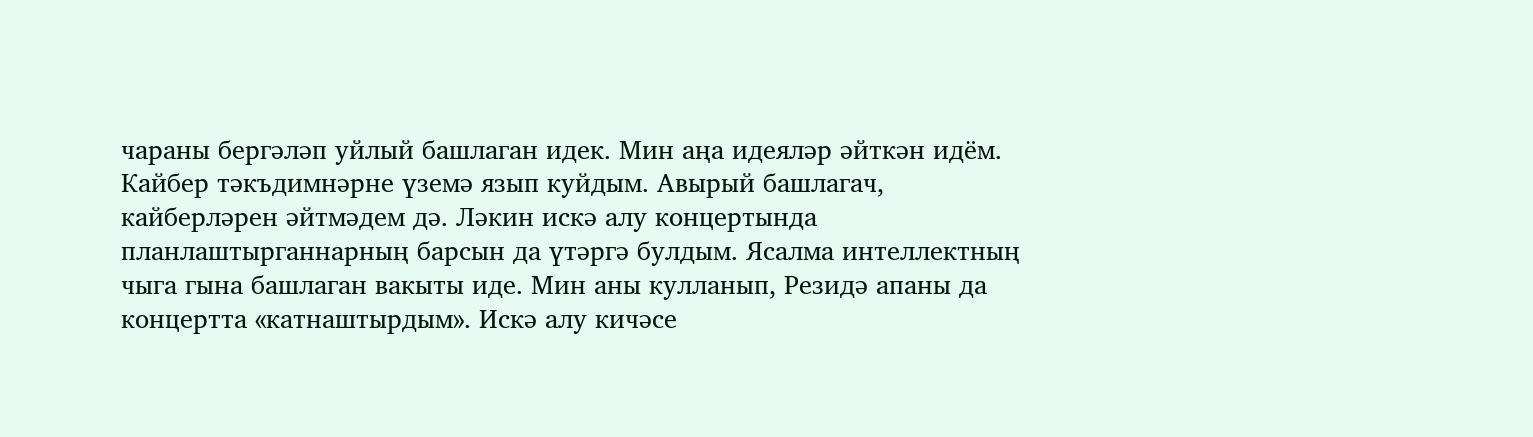чараны бергәләп уйлый башлаган идек. Мин аңа идеяләр әйткән идём. Кайбер тәкъдимнәрне үземә язып куйдым. Авырый башлагач, кайберләрен әйтмәдем дә. Ләкин искә алу концертында планлаштырганнарның барсын да үтәргә булдым. Ясалма интеллектның чыга гына башлаган вакыты иде. Мин аны кулланып, Резидә апаны да концертта «катнаштырдым». Искә алу кичәсе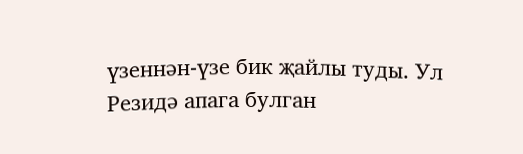үзеннән-үзе бик җайлы туды. Ул Резидә апага булган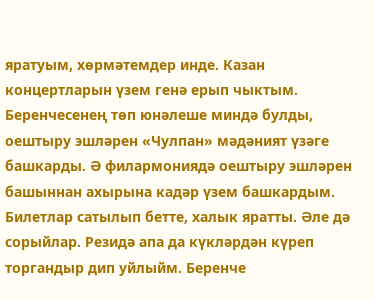яратуым, хөрмәтемдер инде. Казан концертларын үзем генә ерып чыктым. Беренчесенең төп юнәлеше миндә булды, оештыру эшләрен «Чулпан» мәдәният үзәге башкарды. Ә филармониядә оештыру эшләрен башыннан ахырына кадәр үзем башкардым. Билетлар сатылып бетте, халык яратты. Әле дә сорыйлар. Резидә апа да күкләрдән күреп торгандыр дип уйлыйм. Беренче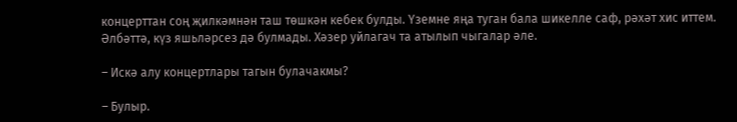концерттан соң җилкәмнән таш төшкән кебек булды. Үземне яңа туган бала шикелле саф, рәхәт хис иттем. Әлбәттә, күз яшьләрсез дә булмады. Хәзер уйлагач та атылып чыгалар әле.

– Искә алу концертлары тагын булачакмы?

– Булыр.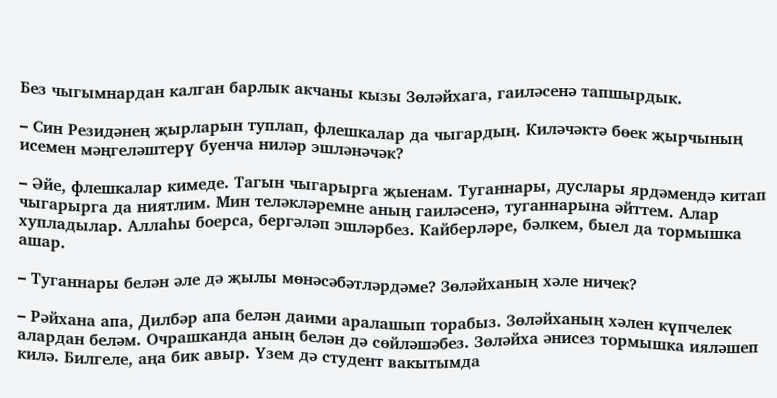Без чыгымнардан калган барлык акчаны кызы Зөләйхага, гаиләсенә тапшырдык.

– Син Резидәнең җырларын туплап, флешкалар да чыгардың. Киләчәктә бөек җырчының исемен мәңгеләштерү буенча ниләр эшләнәчәк?

– Әйе, флешкалар кимеде. Тагын чыгарырга җыенам. Туганнары, дуслары ярдәмендә китап чыгарырга да ниятлим. Мин теләкләремне аның гаиләсенә, туганнарына әйттем. Алар хупладылар. Аллаһы боерса, бергәләп эшләрбез. Кайберләре, бәлкем, быел да тормышка ашар.

– Туганнары белән әле дә җылы мөнәсәбәтләрдәме? Зөләйханың хәле ничек?

– Рәйхана апа, Дилбәр апа белән даими аралашып торабыз. Зөләйханың хәлен күпчелек алардан беләм. Очрашканда аның белән дә сөйләшәбез. Зөләйха әнисез тормышка ияләшеп килә. Билгеле, аңа бик авыр. Үзем дә студент вакытымда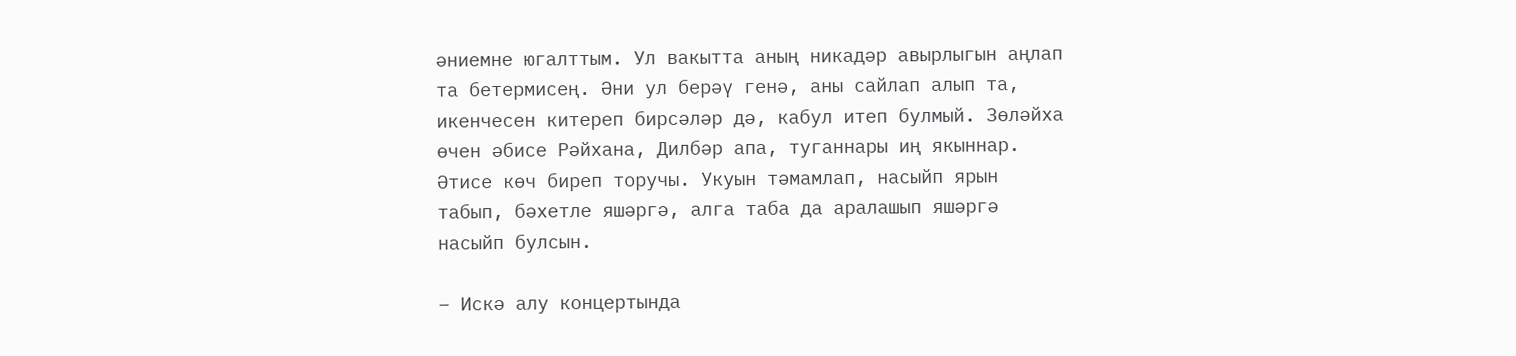әниемне югалттым. Ул вакытта аның никадәр авырлыгын аңлап та бетермисең. Әни ул берәү генә, аны сайлап алып та, икенчесен китереп бирсәләр дә, кабул итеп булмый. Зөләйха өчен әбисе Рәйхана, Дилбәр апа, туганнары иң якыннар. Әтисе көч биреп торучы. Укуын тәмамлап, насыйп ярын табып, бәхетле яшәргә, алга таба да аралашып яшәргә насыйп булсын.

– Искә алу концертында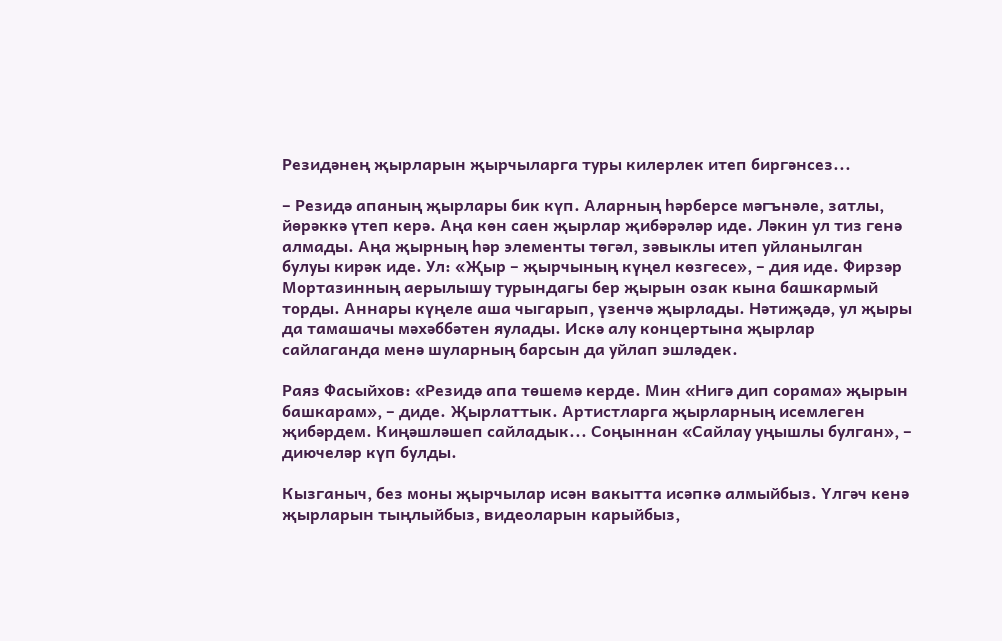Резидәнең җырларын җырчыларга туры килерлек итеп биргәнсез...

– Резидә апаның җырлары бик күп. Аларның һәрберсе мәгънәле, затлы, йөрәккә үтеп керә. Аңа көн саен җырлар җибәрәләр иде. Ләкин ул тиз генә алмады. Аңа җырның һәр элементы төгәл, зәвыклы итеп уйланылган булуы кирәк иде. Ул: «Җыр – җырчының күңел көзгесе», – дия иде. Фирзәр Мортазинның аерылышу турындагы бер җырын озак кына башкармый торды. Аннары күңеле аша чыгарып, үзенчә җырлады. Нәтиҗәдә, ул җыры да тамашачы мәхәббәтен яулады. Искә алу концертына җырлар сайлаганда менә шуларның барсын да уйлап эшләдек.

Раяз Фасыйхов: «Резидә апа төшемә керде. Мин «Нигә дип сорама» җырын башкарам», – диде. Җырлаттык. Артистларга җырларның исемлеген җибәрдем. Киңәшләшеп сайладык... Соңыннан «Сайлау уңышлы булган», – диючеләр күп булды.

Кызганыч, без моны җырчылар исән вакытта исәпкә алмыйбыз. Үлгәч кенә җырларын тыңлыйбыз, видеоларын карыйбыз,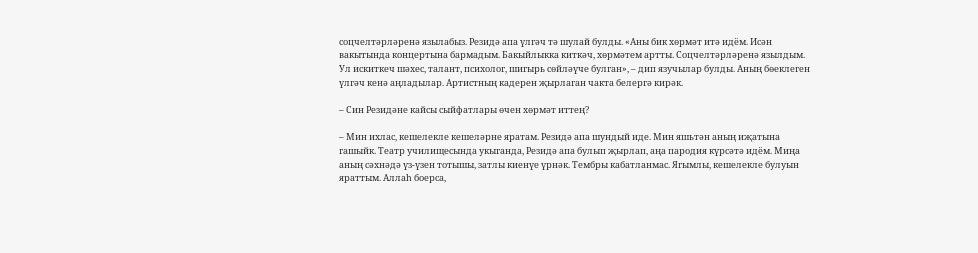соцчелтәрләренә язылабыз. Резидә апа үлгәч тә шулай булды. «Аны бик хөрмәт итә идём. Исән вакытында концертына бармадым. Бакыйлыкка киткәч, хөрмәтем артты. Соцчелтәрләренә язылдым. Ул искиткеч шәхес, талант, психолог, шигырь сөйләүче булган», – дип язучылар булды. Аның бөеклеген үлгәч кенә аңладылар. Артистның кадерен җырлаган чакта белергә кирәк.

– Син Резидәне кайсы сыйфатлары өчен хөрмәт иттең?

– Мин ихлас, кешелекле кешеләрне яратам. Резидә апа шундый иде. Мин яшьтән аның иҗатына гашыйк. Театр училищесында укыганда, Резидә апа булып җырлап, аңа пародия күрсәтә идём. Миңа аның сәхнәдә үз-үзен тотышы, затлы киенүе үрнәк. Тембры кабатланмас. Ягымлы, кешелекле булуын яраттым. Аллаһ боерса,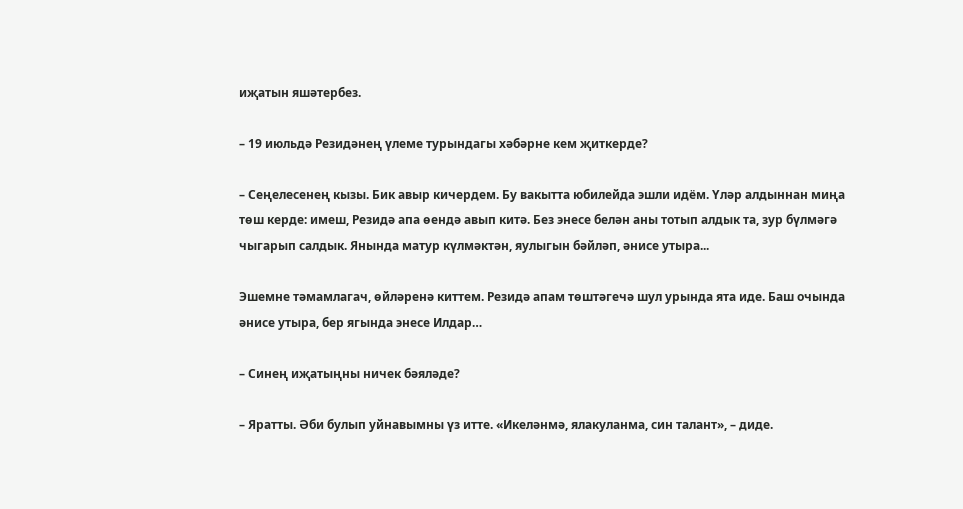иҗатын яшәтербез.

– 19 июльдә Резидәнең үлеме турындагы хәбәрне кем җиткерде?

– Сеңелесенең кызы. Бик авыр кичердем. Бу вакытта юбилейда эшли идём. Үләр алдыннан миңа төш керде: имеш, Резидә апа өендә авып китә. Без энесе белән аны тотып алдык та, зур бүлмәгә чыгарып салдык. Янында матур күлмәктән, яулыгын бәйләп, әнисе утыра...

Эшемне тәмамлагач, өйләренә киттем. Резидә апам төштәгечә шул урында ята иде. Баш очында әнисе утыра, бер ягында энесе Илдар…

– Синең иҗатыңны ничек бәяләде?

– Яратты. Әби булып уйнавымны үз итте. «Икеләнмә, ялакуланма, син талант», – диде.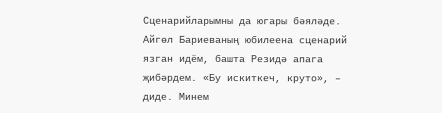Сценарийларымны да югары бәяләде. Айгөл Бариеваның юбилеена сценарий язган идём, башта Резидә апага җибәрдем. «Бу искиткеч, круто», – диде. Минем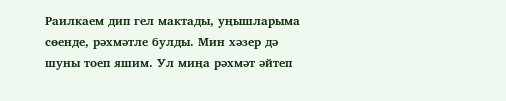Раилкаем дип гел мактады, уңышларыма сөенде, рәхмәтле булды. Мин хәзер дә шуны тоеп яшим. Ул миңа рәхмәт әйтеп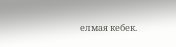елмая кебек.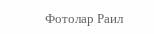Фотолар Раил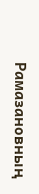Рамазановның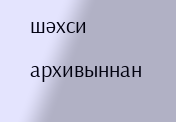шәхси архивыннан